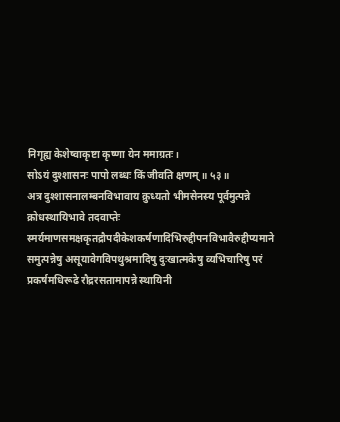निगृह्य केशेष्वाकृष्टा कृष्णा येन ममाग्रतः।
सोऽयं दुश्शासनः पापो लब्धः किं जीवति क्षणम्॥ ५३॥
अत्र दुश्शासनालम्बनविभावाय क्रुध्यतो भीमसेनस्य पूर्वमुत्पन्ने क्रोधस्थायिभावे तदवाप्तेः स्मर्यमाणसमक्षकृतद्रौपदीकेशकर्षणादिभिरुद्दीपनविभावैरुद्दीप्यमाने समुत्पन्नेषु असूयावेगविपथुश्रमादिषु दुःखात्मकेषु व्यभिचारिषु परं प्रकर्षमधिरूढे रौद्ररसतामापन्ने स्थायिनी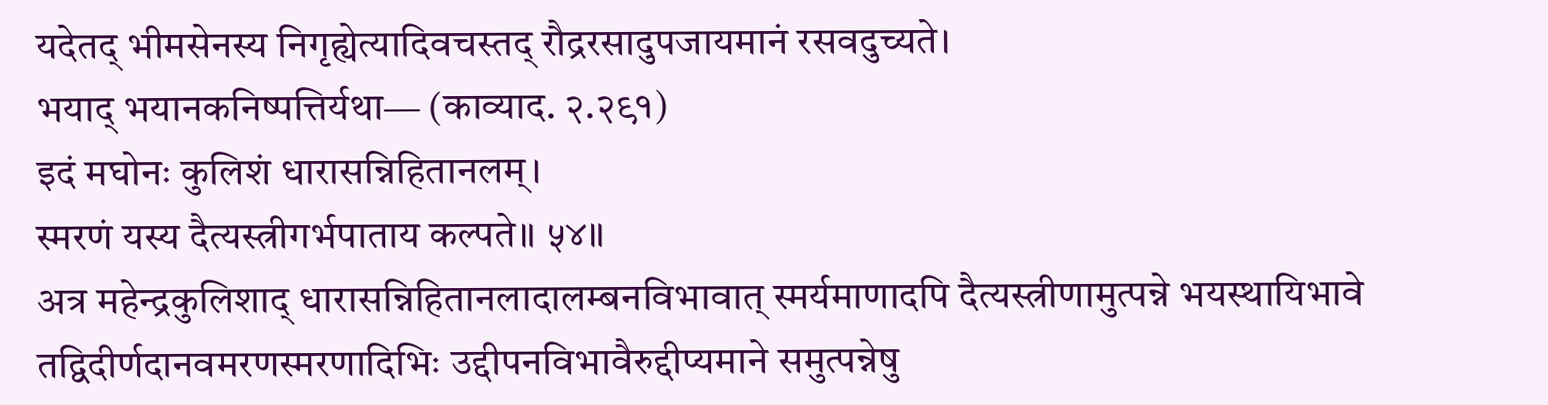यदेतद् भीमसेनस्य निगृह्येत्यादिवचस्तद् रौद्ररसादुपजायमानं रसवदुच्यते।
भयाद् भयानकनिष्पत्तिर्यथा— (काव्याद. २.२९१)
इदं मघोनः कुलिशं धारासन्निहितानलम्।
स्मरणं यस्य दैत्यस्त्रीगर्भपाताय कल्पते॥ ५४॥
अत्र महेन्द्रकुलिशाद् धारासन्निहितानलादालम्बनविभावात् स्मर्यमाणादपि दैत्यस्त्रीणामुत्पन्ने भयस्थायिभावे तद्विदीर्णदानवमरणस्मरणादिभिः उद्दीपनविभावैरुद्दीप्यमाने समुत्पन्नेषु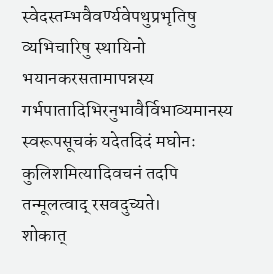स्वेदस्तम्भवैवर्ण्यवेपथुप्रभृतिषु व्यभिचारिषु स्थायिनो भयानकरसतामापन्नस्य गर्भपातादिभिरनुभावैर्विभाव्यमानस्य स्वरूपसूचकं यदेतदिदं मघोनः कुलिशमित्यादिवचनं तदपि तन्मूलत्वाद् रसवदुच्यते।
शोकात्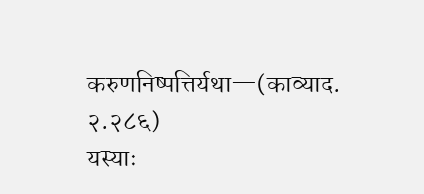करुणनिष्पत्तिर्यथा—(काव्याद. २.२८६)
यस्याः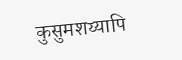कुसुमशय्यापि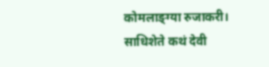कोमलाङ्ग्या रुजाकरी।
साधिशेते कथं देवी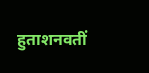हुताशनवतीं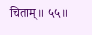चिताम्॥ ५५॥